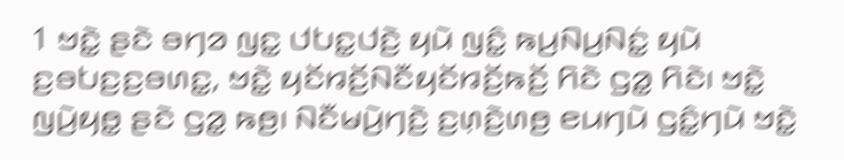1 ꤠꤢꤧ꤭ ꤔꤢꤧ ꤋꤚꤤ ꤜꤢ꤭ ꤓꤝꤢ꤭ꤓꤢꤧ꤬ ꤟꤣꤧ ꤜꤢꤨ꤭ ꤒꤣ꤬ꤡꤣ꤬ꤡꤢꤦ꤭ ꤟꤣꤧ ꤢ꤬ꤋꤝꤢ꤬ꤢ꤬ꤋꤛꤢ꤭, ꤠꤢꤧ꤭ ꤟꤢꤩꤙꤢꤩ꤬ꤡꤢꤪꤟꤢꤩꤙꤢꤩ꤬ꤒꤢꤩ꤬ ꤖꤢꤧ ꤞꤤ꤭ ꤖꤢꤧ꤯ ꤠꤢꤧ꤭ ꤜꤣꤧ꤬ꤟꤥ꤭ ꤔꤢꤧ ꤞꤤ꤭ ꤒꤥ꤬꤯ ꤡꤢꤪꤗꤣꤧ꤬ꤚꤢꤧ꤬ ꤢ꤬ꤛ꤫ꤢꤧ꤬ꤛꤥ꤬ ꤕꤣꤚꤣꤧ ꤞꤢꤨ꤭ꤚꤣꤧ ꤠꤢꤧ꤭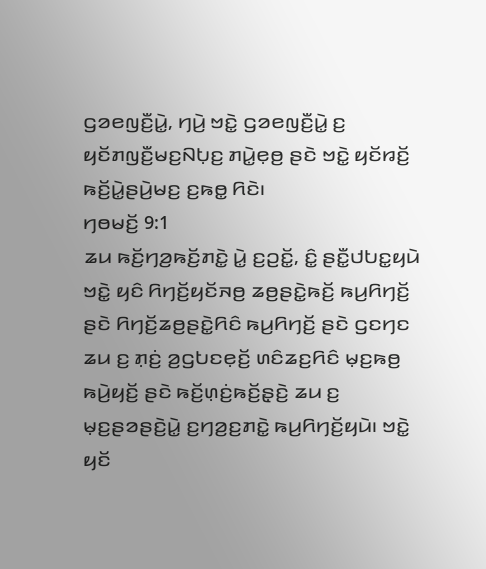ꤞꤤꤕꤜꤢꤪ꤬ꤣꤧ꤭, ꤚꤣꤧ꤬ ꤠꤢꤧ꤭ ꤞꤤꤕꤜꤢꤪ꤬ꤣꤧ꤭ ꤢ꤬ ꤟꤢꤩꤊꤜꤢꤪ꤬ꤗꤢ꤬ꤡꤝ꤫ꤢ꤬ ꤊꤣꤧ꤭ꤕ꤫ꤥ꤬ ꤔꤢꤧ ꤠꤢꤧ꤭ ꤟꤢꤩꤙꤢꤩ꤬ ꤒꤢꤩ꤬ꤣꤧ꤭ꤔꤣꤧ꤬ꤗꤢ꤬ ꤢ꤬ꤒꤥ꤭ ꤖꤢꤧ꤯
ꤚꤥꤗꤢꤩ꤬ 9:1
ꤘꤣ ꤒꤢꤩ꤬ꤚꤤ꤬ꤒꤢꤩ꤬ꤊꤢꤧ꤭ ꤣꤧ꤭ ꤢ꤬ꤑꤢꤩ꤭, ꤢꤨ꤭ ꤔꤢꤪ꤭ꤓꤝꤢ꤭ꤟꤣꤧ ꤠꤢꤧ꤭ ꤟꤢꤨ ꤖꤚꤢꤩ꤬ꤟꤢꤩꤏꤥ꤬ ꤘꤥ꤬ꤔꤢꤧ꤭ꤒꤢꤩ꤬ ꤒꤣ꤬ꤖꤚꤢꤩ꤬ ꤔꤢꤧ ꤖꤚꤢꤩ꤬ꤘꤥ꤬ꤔꤢꤧ꤭ꤖꤢꤨ ꤒꤣ꤬ꤖꤚꤢꤩ꤬ ꤔꤢꤧ ꤞꤢꤚꤢ ꤘꤣ ꤢ꤬ ꤊ꤫ꤢꤦ꤬ ꤤ꤬ꤞꤝꤢꤕ꤫ꤢꤩ꤬ ꤛꤢꤨꤘꤢ꤬ꤖꤢꤨ ꤗ꤫ꤢ꤬ꤒꤥ꤬ ꤒꤣꤧ꤬ꤟꤢꤩ꤬ ꤔꤢꤧ ꤒꤢꤩ꤬ꤛ꤫ꤢꤦ꤬ꤒꤢꤩ꤬ꤔ꤫ꤢꤧ꤬ ꤘꤣ ꤢ꤬ ꤗ꤫ꤢ꤬ꤔꤤꤔꤢꤧ꤬ꤣꤧ꤭ ꤢ꤬ꤚꤤ꤬ꤢ꤬ꤊꤢꤧ꤭ ꤒꤣ꤬ꤖꤚꤢꤩ꤬ꤟꤣꤧ꤯ ꤠꤢꤧ꤭ ꤟꤢꤩ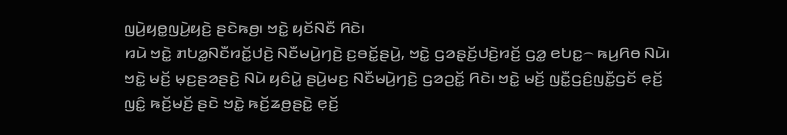ꤜꤣꤧ꤬ꤟꤥ꤭ꤜꤣꤧ꤬ꤟꤢꤧ꤬ ꤔꤢꤧꤒꤥ꤬꤯ ꤠꤢꤧ꤭ ꤟꤢꤩꤡꤢꤪ ꤖꤢꤧ꤯
ꤙꤣꤧ ꤠꤢꤧ꤭ ꤊꤝꤤ꤭ꤡꤢꤪꤙꤢꤩ꤭ꤓꤢꤧ꤬ ꤡꤢꤪꤗꤣꤧ꤬ꤚꤢꤧ꤬ ꤢ꤬ꤋꤢꤩ꤭ꤔꤣꤧ꤬, ꤠꤢꤧ꤭ ꤞꤤꤔ꤫ꤢꤩ꤬ꤓꤢꤧ꤬ꤙꤢꤩ꤬ ꤞꤤ꤭ ꤕꤝꤢ꤭꤮ ꤒꤣ꤬ꤖꤥ ꤡꤣꤧ꤯ ꤠꤢꤧ꤭ ꤗꤢꤩ꤬ ꤗ꤫ꤢ꤬ꤔꤤꤔꤢꤧ꤬ ꤡꤣꤧ ꤟꤢꤨꤣꤧ꤭ ꤔꤣꤧ꤬ꤗꤢ꤬ ꤡꤢꤪꤗꤣꤧ꤬ꤚꤢꤧ꤬ ꤞꤤꤑꤢꤩ꤭ ꤖꤢꤧ꤯ ꤠꤢꤧ꤭ ꤗꤢꤩ꤬ ꤜꤢꤪ꤭ꤞꤢꤨ꤬ꤜꤢꤪ꤭ꤞꤢꤩ ꤕ꤫ꤢꤩ꤬ ꤜꤢꤨ꤭ ꤒꤢꤩ꤬ꤗꤢꤩ꤬ ꤔꤢꤧ ꤠꤢꤧ꤭ ꤒꤢꤩ꤬ꤘꤥ꤬ꤔꤢꤧ꤭ ꤕ꤫ꤢꤩ꤬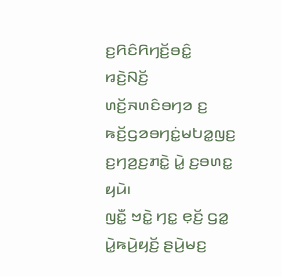ꤢ꤬ꤖꤢꤨꤖꤚꤢꤩ꤬ꤋꤢꤨ꤭ ꤙꤢꤧ꤬ꤡꤢꤩ꤬ ꤛꤢꤩ꤬ꤏꤛꤢꤨꤋꤚꤤ ꤢ꤬ ꤒꤢꤩ꤬ꤞꤤꤋꤚꤢꤦ꤭ꤗꤝꤤ꤭ꤜꤢ꤬ ꤢ꤬ꤚꤤ꤬ꤢ꤬ꤊꤢꤧ꤭ ꤣꤧ꤭ ꤢ꤬ꤋꤛꤢ꤭ ꤟꤣꤧ꤯
ꤜꤢꤪ꤭ ꤠꤢꤧ꤭ ꤚꤢ꤭ ꤕ꤫ꤢꤩ꤬ ꤞꤤ꤭ ꤣꤧ꤭ꤒꤣꤧ꤬ꤟꤢꤩ꤬ ꤔꤣꤧ꤬ꤗꤢ꤬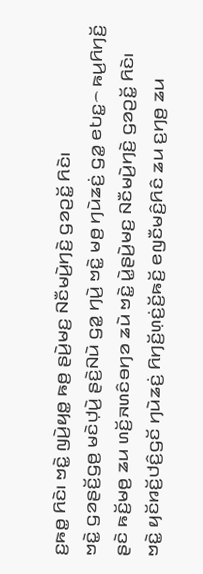ꤢ꤬ꤒꤥ꤭ ꤖꤢꤧ꤯ ꤠꤢꤧ꤭ ꤜꤣꤧ꤬ꤟꤥ꤭ ꤒꤥ꤬ ꤔꤣꤧ꤬ꤗꤢ꤬ ꤡꤢꤪꤗꤣꤧ꤬ꤚꤢꤧ꤬ ꤞꤤꤑꤢꤩ꤭ ꤖꤢꤧ꤯
ꤠꤢꤧ꤭ ꤞꤤꤔꤢꤩ꤬ꤞꤥ꤬ ꤗꤢꤧꤓ꤫ꤣꤧ꤬ ꤔꤢꤧ꤬ꤡꤣꤧ ꤞꤤ꤭ ꤚꤣꤧ꤬ ꤠꤢꤧ꤭ ꤗꤥ꤬ ꤚꤣꤧꤘꤢꤦ꤬ ꤞꤤ꤭ ꤕꤝꤢ꤭꤮ ꤒꤣ꤬ꤖꤚꤢꤩ꤬ ꤔꤢꤧ ꤒꤢꤩ꤬ꤗꤥ꤬ ꤘꤣ ꤛꤢꤩ꤬ꤏꤛꤢꤨꤋꤚꤤ ꤘꤣꤧ ꤠꤢꤧ꤭ ꤣꤧ꤭ꤔꤣꤧ꤬ꤗꤢ꤬ ꤡꤢꤪꤗꤣꤧ꤬ꤚꤢꤧ꤬ ꤞꤤꤑꤢꤩ꤭ ꤖꤢꤧ꤯
ꤠꤢꤧ꤭ ꤟꤢꤩꤙꤢꤩ꤬ꤓꤢꤨ꤬ꤞꤢꤩ ꤚꤣꤧꤘꤢꤦ꤬ ꤖꤚꤢꤩ꤬ꤛ꤫ꤢꤦ꤬ꤢꤩ꤬ꤒꤢꤩ꤬ ꤕꤜꤢꤪꤗꤢꤨ꤬ꤖꤢꤨ ꤘꤣ ꤢ꤬ꤚꤥ꤬ ꤘꤣ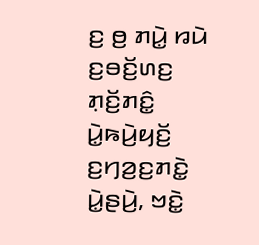ꤢ꤬ ꤥ꤬ ꤊꤣꤧ꤭ ꤙꤣꤧ ꤢ꤬ꤋꤢꤩ꤬ꤛꤢ꤬ ꤊ꤫ꤢꤩ꤬ꤊꤢꤨ꤭ ꤣꤧ꤭ꤒꤣꤧ꤬ꤟꤢꤩ꤬ ꤢ꤬ꤚꤤ꤬ꤢ꤬ꤊꤢꤧ꤭ ꤣꤧ꤭ꤔꤣꤧ꤬, ꤠꤢꤧ꤭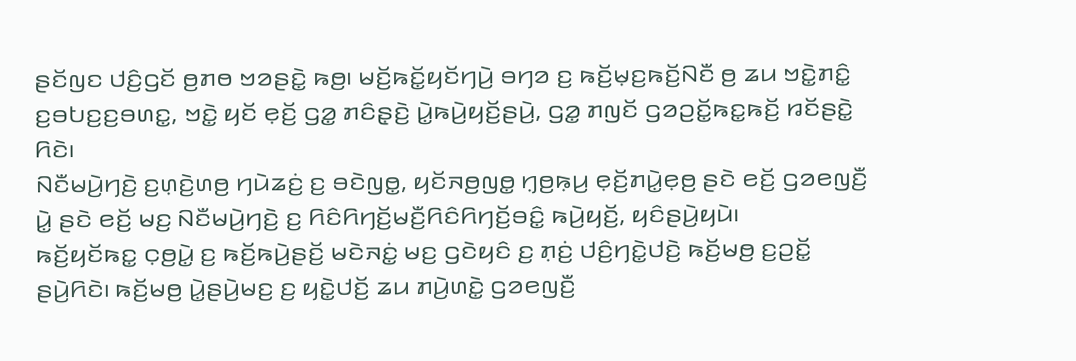ꤔꤢꤩꤜꤢ ꤓꤢꤨ꤬ꤞꤢꤩ ꤥ꤬ꤊꤥ ꤠꤤꤔꤢꤧ꤭ ꤒꤥ꤬꤯ ꤗꤢꤩ꤬ꤒꤢꤩ꤭ꤟꤢꤩꤚꤣꤧ꤬ ꤋꤚꤤ ꤢ꤬ ꤒꤢꤩ꤬ꤗ꤫ꤢ꤬ꤒꤢꤩ꤬ꤡꤢꤪ ꤥ꤬ ꤘꤣ ꤠꤢꤧ꤭ꤊꤢꤨ꤭ ꤢ꤬ꤋꤝꤢ꤬ꤢ꤬ꤋꤛꤢ꤭, ꤠꤢꤧ꤭ ꤟꤢꤩ ꤕ꤫ꤢꤩ꤬ ꤞꤤ꤭ ꤊꤢꤨꤔ꤫ꤢꤧ꤬ ꤣꤧ꤭ꤒꤣꤧ꤬ꤟꤢꤩ꤬ꤔꤣꤧ꤬, ꤞꤤ꤭ ꤊꤜꤢꤩ ꤞꤤꤑꤢꤩ꤭ꤒꤢ꤭ꤒꤢꤩ꤬ ꤙꤢꤩꤔꤢꤧ꤭ ꤖꤢꤧ꤯
ꤡꤢꤪꤗꤣꤧ꤬ꤚꤢꤧ꤬ ꤢ꤬ꤛ꤫ꤢꤧ꤬ꤛꤥ꤬ ꤚꤣꤧꤘꤢꤦ꤬ ꤢ꤬ ꤋꤢꤧꤜꤥ꤭, ꤟꤢꤩꤏꤥ꤬ꤜꤥ꤭ ꤚ꤫ꤥ꤬ꤒ꤫ꤣ꤬ ꤕ꤫ꤢꤩ꤬ꤊꤣꤧ꤭ꤕ꤫ꤥ꤬ ꤔꤢꤧ ꤕꤢꤩ꤬ ꤞꤤꤕꤜꤢꤪ꤬ ꤣꤧ꤭ ꤔꤢꤧ ꤕꤢꤩ꤬ ꤗꤢ꤬ ꤡꤢꤪꤗꤣꤧ꤬ꤚꤢꤧ꤬ ꤢ꤬ ꤖꤢꤨꤖꤚꤢꤩ꤬ꤗꤢꤪ꤬ꤖꤢꤨꤖꤚꤢꤩ꤬ꤋꤢꤨ꤭ ꤒꤣꤧ꤬ꤟꤢꤩ꤬, ꤟꤢꤨꤔꤣꤧ꤬ꤟꤣꤧ꤯
ꤒꤢꤩ꤬ꤟꤢꤩꤒꤢ꤭ ꤍ꤫ꤥ꤬ꤣꤧ꤭ ꤢ꤬ ꤒꤢꤩ꤬ꤒꤣꤧ꤬ꤔꤢꤩ꤬ ꤗꤢꤧꤏꤢꤦ꤭ ꤗꤢ꤬ ꤞꤢꤧꤟꤢꤨ ꤢ꤬ ꤊ꤫ꤢꤦ꤬ ꤓꤢꤨ꤬ꤚꤢꤧ꤭ꤓꤢꤧ꤬ ꤒꤢꤩ꤬ꤗꤥ꤬ ꤢ꤬ꤑꤢꤩ꤭ ꤔꤣꤧ꤬ꤖꤢꤧ꤯ ꤒꤢꤩ꤬ꤗꤥ꤬ ꤣꤧ꤭ꤔꤣꤧ꤬ꤗꤢ꤬ ꤢ꤬ ꤟꤢꤧ꤭ꤓꤢꤩ꤬ ꤘꤣ ꤊꤣꤧ꤬ꤛꤢꤧ꤭ ꤞꤤꤕꤜꤢꤪ꤬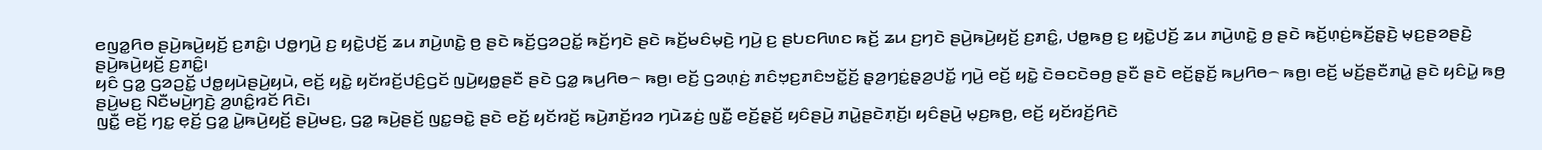ꤕꤜꤤ꤭ꤖꤥ ꤔꤣꤧ꤬ꤒꤣꤧ꤬ꤟꤢꤩ꤬ ꤢ꤬ꤊꤢꤨ꤭꤯ ꤓꤥ꤭ꤚꤣꤧ꤬ ꤢ꤬ ꤟꤢꤧ꤭ꤓꤢꤩ꤬ ꤘꤣ ꤊꤣꤧ꤬ꤛꤢꤧ꤭ ꤥ꤬ ꤔꤢꤧ ꤒꤢꤩ꤬ꤞꤤꤑꤢꤩ꤭ ꤒꤢꤩ꤬ꤚꤢꤧ ꤔꤢꤧ ꤒꤢꤩ꤬ꤗꤢꤨꤗ꤫ꤢꤧ꤬ ꤚꤣꤧ꤬ ꤢ꤬ ꤔꤝꤢꤖꤛꤢ ꤒꤢꤩ꤬ ꤘꤣ ꤢ꤬ꤚꤢꤧ ꤔꤣꤧ꤬ꤒꤣꤧ꤬ꤟꤢꤩ꤬ ꤢ꤬ꤊꤢꤨ꤭, ꤓꤥ꤭ꤒꤥ꤬ ꤢ꤬ ꤟꤢꤧ꤭ꤓꤢꤩ꤬ ꤘꤣ ꤊꤣꤧ꤬ꤛꤢꤧ꤭ ꤥ꤬ ꤔꤢꤧ ꤒꤢꤩ꤬ꤛ꤫ꤢꤦ꤬ꤒꤢꤩ꤬ꤔ꤫ꤢꤧ꤬ ꤗ꤫ꤢ꤬ꤔꤤꤔꤢꤧ꤬ ꤔꤣꤧ꤬ꤒꤣꤧ꤬ꤟꤢꤩ꤬ ꤢ꤬ꤊꤢꤨ꤭꤯
ꤟꤢꤨ ꤞꤤ꤭ ꤞꤤꤑꤢꤩ꤭ ꤓꤥ꤭ꤟꤣꤧꤔꤣꤧ꤬ꤟꤣꤧ, ꤕꤢꤩ꤬ ꤟꤢꤧ꤭ ꤟꤢꤩꤙꤢꤩ꤬ꤓꤢꤨ꤬ꤞꤢꤩ ꤜꤣꤧ꤬ꤟꤥ꤭ꤔꤢꤪ ꤔꤢꤧ ꤞꤤ꤭ ꤒꤣ꤬ꤖꤥ꤮ ꤒꤥ꤬꤯ ꤕꤢꤩ꤬ ꤞꤤꤛ꤫ꤢꤦ꤬ ꤊꤢꤨꤠ꤫ꤢ꤬ꤊꤢꤨꤠꤢꤩ꤭ꤢꤩ꤬ ꤔ꤫ꤤ꤬ꤚꤢꤦ꤭ꤔ꤫ꤤ꤬ꤓꤢꤩ꤭ ꤚꤣꤧ꤬ ꤕꤢꤩ꤬ ꤟꤢꤧ꤭ ꤢꤧꤋꤢꤢꤧꤋꤥ꤬ ꤔꤢꤪ ꤔꤢꤧ ꤕꤢꤩ꤬ꤔ꤫ꤢꤩ꤬ ꤒꤣ꤬ꤖꤥ꤮ ꤒꤥ꤬꤯ ꤕꤢꤩ꤬ ꤗꤢꤩ꤬ꤔꤢꤪꤊꤣꤧ꤭ ꤔꤢꤧ ꤟꤢꤨꤣꤧ꤭ ꤒꤥ꤬ ꤔꤣꤧ꤬ꤗꤢ꤬ ꤡꤢꤪꤗꤣꤧ꤬ꤚꤢꤧ꤬ ꤤ꤬ꤛꤢꤨ꤭ꤙꤢꤩ ꤖꤢꤧ꤯
ꤜꤢꤪ꤭ ꤕꤢꤩ꤬ ꤚꤢ꤭ ꤕ꤫ꤢꤩ꤬ ꤞꤤ꤭ ꤣꤧ꤭ꤒꤣꤧ꤬ꤟꤢꤩ꤬ ꤔꤣꤧ꤬ꤗꤢ꤬, ꤞꤤ꤭ ꤒꤣꤧ꤬ꤔꤢꤩ꤬ ꤜꤢ꤭ꤋꤢꤧ꤭ ꤔꤢꤧ ꤕꤢꤩ꤬ ꤟꤢꤩꤙꤢꤩ꤬ ꤒꤣꤧ꤬ꤊꤢꤩ꤬ꤙꤤ ꤚꤣꤧꤘꤢꤦ꤬ ꤜꤢꤪ꤭ ꤕꤢꤩ꤬ꤔ꤫ꤢꤩ꤬ ꤟꤢꤨꤔꤣꤧ꤬ ꤊꤣꤧ꤭ꤔꤢꤧꤊ꤫ꤢꤩ꤬꤯ ꤟꤢꤨꤔꤣꤧ꤬ ꤗ꤫ꤢ꤬ꤒꤥ꤬, ꤕꤢꤩ꤬ ꤟꤢꤩꤙꤢꤩ꤬ꤖꤢꤧ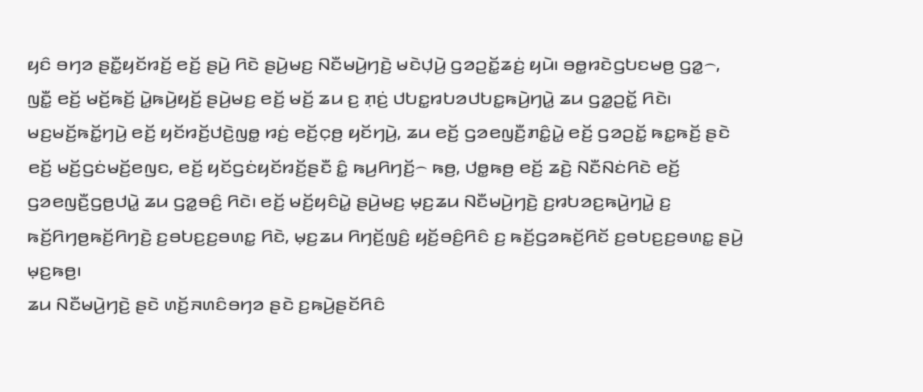ꤟꤢꤨ ꤋꤚꤤ ꤔꤢꤪ꤭ꤟꤢꤩꤙꤢꤩ꤬ ꤕꤢꤩ꤬ ꤔꤣꤧ꤬ ꤖꤢꤧ ꤔꤣꤧ꤬ꤗꤢ꤬ ꤡꤢꤪꤗꤣꤧ꤬ꤚꤢꤧ꤬ ꤗꤢꤧꤓ꤫ꤣꤧ꤬ ꤞꤤꤑꤢꤩ꤭ꤘꤢꤦ꤬ ꤟꤣꤧ꤯ ꤋꤥ꤭ꤙꤢꤧꤞꤝꤢꤗꤥ꤬ ꤞꤤ꤭꤮, ꤜꤢꤪ꤭ ꤕꤢꤩ꤬ ꤗꤢꤩ꤬ꤒꤢꤩ꤬ ꤣꤧ꤭ꤒꤣꤧ꤬ꤟꤢꤩ꤬ ꤔꤣꤧ꤬ꤗꤢ꤬ ꤕꤢꤩ꤬ ꤗꤢꤩ꤬ ꤘꤣ ꤢ꤬ ꤊ꤫ꤢꤦ꤬ ꤓꤝꤢ꤭ꤙꤝꤤꤓꤝꤢ꤭ꤒꤣꤧ꤬ꤚꤣꤧ꤭ ꤘꤣ ꤞꤤ꤭ꤑꤢꤩ꤭ ꤖꤢꤧ꤯
ꤗꤢ꤬ꤗꤢꤩ꤬ꤒꤢꤩ꤭ꤚꤣꤧ꤬ ꤕꤢꤩ꤬ ꤟꤢꤩꤙꤢꤩ꤬ꤓꤢꤧ꤬ꤜꤥ꤭ ꤙꤢꤦ꤬ ꤕꤢꤩ꤬ꤍ꤫ꤥ꤬ ꤟꤢꤩꤚꤣꤧ꤬, ꤘꤣ ꤕꤢꤩ꤬ ꤞꤤꤕꤜꤢꤪ꤬ꤊꤢꤨ꤭ꤣꤧ꤭ ꤕꤢꤩ꤬ ꤞꤤꤑꤢꤩ꤭ ꤒꤢ꤭ꤒꤢꤩ꤬ ꤔꤢꤧ ꤕꤢꤩ꤬ ꤗꤢꤩ꤬ꤞꤢꤦꤗꤢꤩ꤬ꤕꤜꤢ, ꤕꤢꤩ꤬ ꤟꤢꤩꤞꤢꤦꤟꤢꤩꤙꤢꤩ꤬ꤔꤢꤪ ꤢꤨ꤭ ꤒꤣ꤬ꤖꤚꤢꤩ꤬꤮ ꤒꤥ꤬, ꤓꤥ꤭ꤒꤥ꤬ ꤕꤢꤩ꤬ ꤘꤢꤧ꤬ ꤡꤢꤪꤡꤢꤦꤖꤢꤧ ꤕꤢꤩ꤬ ꤞꤤꤕꤜꤢꤪ꤬ꤞꤥ꤬ꤓꤣꤧ꤭ ꤘꤣ ꤞꤤ꤭ꤋꤢꤨ꤬ ꤖꤢꤧ꤯ ꤕꤢꤩ꤬ ꤗꤢꤩ꤬ꤟꤢꤨꤣꤧ꤭ ꤔꤣꤧ꤬ꤗꤢ꤬ ꤗ꤫ꤢ꤬ꤘꤣ ꤡꤢꤪꤗꤣꤧ꤬ꤚꤢꤧ꤬ ꤢ꤬ꤙꤝꤤꤢ꤬ꤒꤣꤧ꤬ꤚꤣꤧ꤭ ꤢ꤬ ꤒꤢꤩ꤬ꤖꤚꤥ꤬ꤒꤢꤩ꤬ꤖꤚꤢꤧ꤬ ꤢ꤬ꤋꤝꤢ꤬ꤢ꤬ꤋꤛꤢ꤭ ꤖꤢꤧ, ꤗ꤫ꤢ꤬ꤘꤣ ꤖꤚꤢꤩ꤬ꤜꤢꤨ꤬ ꤟꤢꤩ꤬ꤋꤢꤨ꤬ꤖꤢꤨ ꤢ꤬ ꤒꤢꤩ꤬ꤞꤤꤒꤢꤩ꤬ꤖꤢꤩ ꤢ꤬ꤋꤝꤢ꤬ꤢ꤬ꤋꤛꤢ꤭ ꤔꤣꤧ꤬ ꤗ꤫ꤢ꤬ꤒꤥ꤬꤯
ꤘꤣ ꤡꤢꤪꤗꤣꤧ꤬ꤚꤢꤧ꤬ ꤔꤢꤧ ꤛꤢꤩ꤬ꤏꤛꤢꤨꤋꤚꤤ ꤔꤢꤧ ꤢ꤬ꤒꤣꤧ꤬ꤔꤢꤩꤖꤢꤨ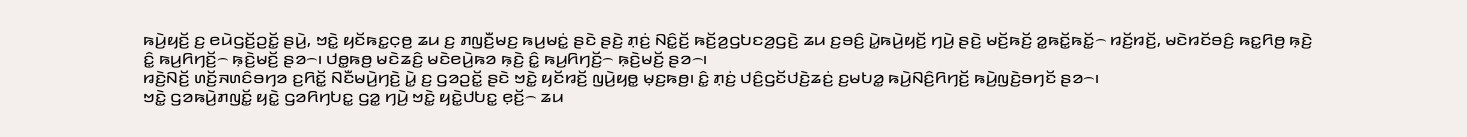ꤒꤣꤧ꤬ꤟꤢꤩ꤬ ꤢ꤬ ꤕꤣꤧꤞꤢꤩ꤬ꤑꤢꤩ꤭ ꤔꤣꤧ꤬, ꤠꤢꤧ꤭ ꤟꤢꤩꤒꤢ꤭ꤍ꤫ꤥ꤬ ꤘꤣ ꤢ꤬ ꤊꤜꤢꤪ꤬ꤗꤢ꤬ ꤒꤣ꤬ꤗꤢꤦ꤭ ꤔꤢꤧ ꤔꤢꤧ꤬ ꤊ꤫ꤢꤦ꤬ ꤡꤢꤨ꤭ꤢꤩ꤬ ꤒꤢꤩ꤬ꤤ꤬ꤞꤝꤢꤤ꤬ꤞꤢꤧ꤬ ꤘꤣ ꤢ꤬ꤋꤢꤨ꤬ ꤣꤧ꤭ꤒꤣꤧ꤬ꤟꤢꤩ꤬ ꤚꤣꤧ꤬ ꤔꤢꤧ꤬ ꤗꤢꤩ꤬ꤒꤢꤩ꤬ ꤤ꤭ꤒꤢꤩ꤭ꤒꤢꤩ꤭꤮ ꤙꤢꤩ꤬ꤙꤢꤩ꤬, ꤗꤢꤧꤙꤢꤩꤋꤢꤨ꤬ ꤒꤢ꤭ꤖꤥ꤬ ꤒ꤫ꤢꤧ꤬ ꤢꤨ꤭ ꤒꤣ꤬ꤖꤚꤢꤩ꤬꤮ ꤒ꤫ꤢꤧ꤬ꤗꤢꤩ꤬ ꤔꤤ꤮꤯ ꤓꤥ꤭ꤒꤥ꤬ ꤗꤢꤧꤘꤢꤨ꤬ ꤗꤢꤧꤕꤣꤧ꤬ꤒꤤ ꤒ꤫ꤢꤧ꤬ ꤢꤨ꤭ ꤒꤣ꤬ꤖꤚꤢꤩ꤬꤮ ꤒ꤫ꤢꤧ꤬ꤗꤢꤩ꤬ ꤔꤤ꤮꤯
ꤙꤢꤧ꤬ꤡꤢꤩ꤬ ꤛꤢꤩ꤬ꤏꤛꤢꤨꤋꤚꤤ ꤢ꤬ꤖꤢꤩ꤭ ꤡꤢꤪꤗꤣꤧ꤬ꤚꤢꤧ꤬ ꤣꤧ꤭ ꤢ꤬ ꤞꤤꤑꤢꤩ꤭ ꤔꤢꤧ ꤠꤢꤧ꤭ ꤟꤢꤩꤙꤢꤩ꤬ ꤜꤣꤧ꤬ꤟꤥ꤭ ꤗ꤫ꤢ꤬ꤒꤥ꤬꤯ ꤢꤨ꤭ ꤊ꤫ꤢꤦ꤬ ꤓꤢꤨ꤬ꤞꤢꤩꤓꤢꤧ꤬ꤘꤢꤦ꤬ ꤢ꤬ꤗꤝꤤ꤭ ꤒꤣꤧ꤬ꤡꤢꤨ꤬ꤖꤚꤢꤩ꤬ ꤒꤣꤧ꤬ꤜꤢꤧ꤬ꤋꤚꤢꤩ ꤔꤤ꤮꤯
ꤠꤢꤧ꤭ ꤞꤤꤒꤣꤧ꤬ꤊꤜꤢꤩ꤭ ꤟꤢꤧ꤭ ꤞꤤꤖꤚꤝꤢ꤭ ꤞꤤ꤭ ꤚꤣꤧ꤬ ꤠꤢꤧ꤭ ꤟꤢꤧ꤭ꤓꤝꤢ꤭ ꤕ꤫ꤢꤩ꤬꤮ ꤘꤣ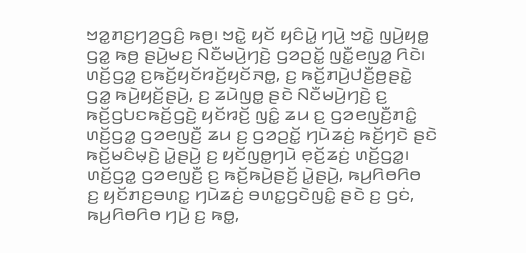ꤠꤤ꤭ꤊꤢ꤬ꤚꤤ꤬ꤞꤢꤨ꤬ ꤒꤥ꤬꤯ ꤠꤢꤧ꤭ ꤟꤢꤩ ꤟꤢꤨꤣꤧ꤭ ꤚꤣꤧ꤬ ꤠꤢꤧ꤭ ꤜꤣꤧ꤬ꤟꤥ꤭ ꤞꤤ꤭ ꤒꤥ꤬ ꤔꤣꤧ꤬ꤗꤢ꤬ ꤡꤢꤪꤗꤣꤧ꤬ꤚꤢꤧ꤬ ꤞꤤꤑꤢꤩ꤭ ꤜꤢꤪ꤭ꤕꤜꤤ꤭ ꤖꤢꤧ꤯
ꤛꤢꤩ꤬ꤞꤤ꤭ ꤢ꤬ꤒꤢꤩ꤬ꤟꤢꤩꤙꤢꤩ꤬ꤟꤢꤩꤏꤥ꤭, ꤢ꤬ ꤒꤢꤩ꤬ꤊꤣꤧ꤬ꤓꤢꤪ꤬ꤥ꤬ꤔꤢꤧ꤭ ꤞꤤ꤭ ꤒꤣꤧ꤬ꤟꤢꤩ꤬ꤔꤣꤧ꤬, ꤢ꤬ ꤘꤣꤧꤜꤥ꤭ ꤔꤢꤧ ꤡꤢꤪꤗꤣꤧ꤬ꤚꤢꤧ꤬ ꤢ꤬ ꤒꤢꤩ꤬ꤞꤝꤢꤒꤢꤩ꤬ꤞꤢꤧ꤬ ꤟꤢꤩꤙꤢꤩ꤬ ꤜꤢꤨ꤭ ꤘꤣ ꤢ꤬ ꤞꤤꤕꤜꤢꤪ꤬ꤊꤢꤨ꤭ ꤛꤢꤩ꤬ꤞꤤ꤭ ꤞꤤꤕꤜꤢꤪ꤬ ꤘꤣ ꤢ꤬ ꤞꤤꤑꤢꤩ꤭ ꤚꤣꤧꤘꤢꤦ꤬ ꤒꤢꤩ꤬ꤚꤢꤧ ꤔꤢꤧ ꤒꤢꤩ꤬ꤗꤢꤨꤗ꤫ꤢꤧ꤬ ꤣꤧ꤭ꤔꤣꤧ꤬ ꤢ꤬ ꤟꤢꤩꤜꤥ꤭ꤚꤣꤧ ꤕ꤫ꤢꤩ꤬ꤘꤢꤦ꤬ ꤛꤢꤩ꤬ꤞꤤ꤭꤯ ꤛꤢꤩ꤬ꤞꤤ꤭ ꤞꤤꤕꤜꤢꤪ꤬ ꤢ꤬ ꤒꤢꤩ꤬ꤒꤣꤧ꤬ꤔꤢꤩ꤬ ꤣꤧ꤭ꤔꤣꤧ꤬, ꤒꤣ꤬ꤖꤥꤖꤥ ꤢ꤬ ꤟꤢꤩꤊꤢ꤬ꤋꤛꤢ꤭ ꤚꤣꤧꤘꤢꤦ꤬ ꤋꤛꤢ꤭ꤞꤢꤧꤜꤢꤨ꤭ ꤔꤢꤧ ꤢ꤬ ꤞꤢꤦ, ꤒꤣ꤬ꤖꤥꤖꤥ ꤚꤣꤧ꤬ ꤢ꤬ ꤒꤥ꤭,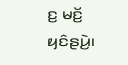ꤢ꤬ ꤗꤢꤩ꤬ ꤟꤢꤨꤔꤣꤧ꤬꤯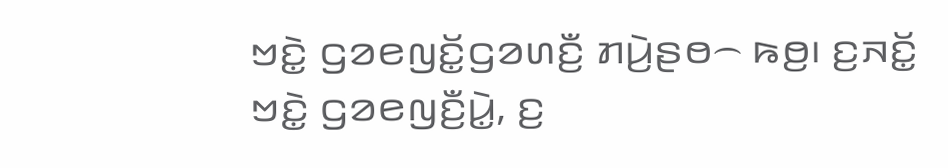ꤠꤢꤧ꤭ ꤞꤤꤕꤜꤢꤩ꤭ꤞꤤꤛꤢꤪ꤬ ꤊꤣꤧ꤬ꤔꤥ꤮ ꤒꤥ꤬꤯ ꤢ꤬ꤏꤢꤩ꤭ ꤠꤢꤧ꤭ ꤞꤤꤕꤜꤢꤪ꤬ꤣꤧ꤭, ꤢ꤬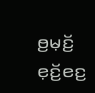ꤥ꤬ꤗ꤫ꤢꤩ꤬ ꤕ꤫ꤢꤩ꤬ꤕꤢ꤬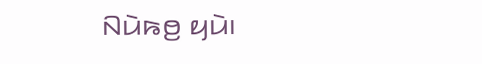ꤡꤣꤧꤒꤥ꤬ ꤟꤣꤧ꤯